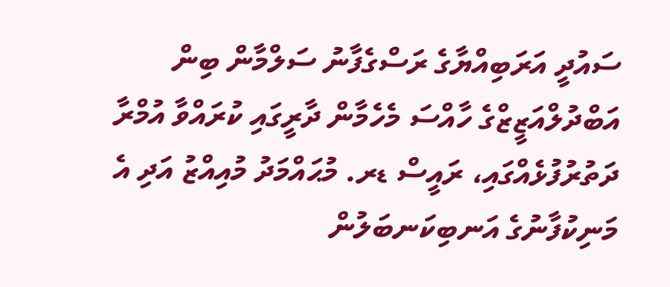ސައުދީ އަރަބިއްޔާގެ ރަސްގެފާނު ސަލްމާން ބިން އަބްދުލްއަޒީޒްގެ ހާއްސަ މެހެމާން ދާރީގައި ކުރައްވާ އުމްރާ ދަތުރުފުޅެއްގައި، ރައީސް ޑރ. މުޙައްމަދު މުއިއްޒު އަދި އެ މަނިކުފާނުގެ އަނބިކަނބަލުން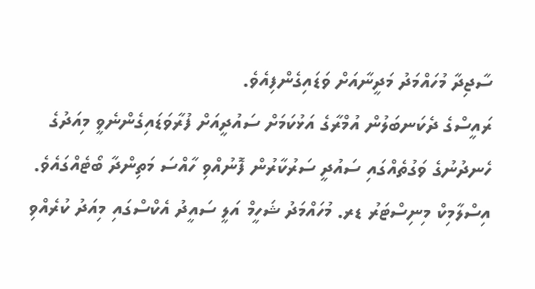ސާޖިދާ މުހައްމަދު މަދީނާއަށް ވަޑައިގެންފިއެވެ.
ރައީސްގެ ދެކަނބަލުން އުމްރާގެ އަޅުކަމަށް ސައުދީއަށް ފުރާވަޑައިގެންނެވީ މިއަދުގެ ހެނދުނުގެ ވަގުތެއްގައި ސައުދީ ސަރުކާރުން ފޮނުއްވި ހާއްސަ މަތިންދާ ބޯޓެއްގައެވެ.
އިސްލާމިކް މިނިސްޓަރު ޑރ. މުހައްމަދު ޝަހީމް އަލީ ސައީދު އެކްސްގައި މިއަދު ކުރެއްވި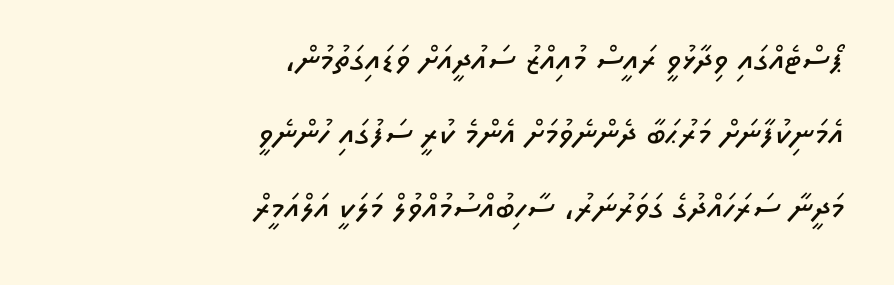ޕޯސްޓެއްގައި ވިދާޅުވީ ރައީސް މުއިއްޒު ސައުދީއަށް ވަޑައިގަތުމުން، އެމަނިކުފާނަށް މަރުޙަބާ ދެންނެވުމަށް އެންމެ ކުރީ ސަފުގައި ހުންނެވީ މަދީނާ ސަރަހައްދުގެ ގަވަރުނަރު، ސާހިބުއްސުމުއްވުލް މަލަކީ އަލްއަމީރް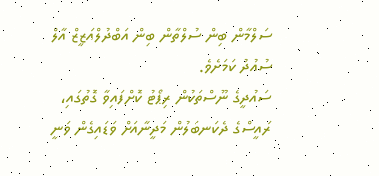ސަލްމާން ބިން ސުލްތާން ބިން އަބްދުލްއަޒީޒް އާލް ސުއުދު ކަމަށެވެ.
ސައުދީގެ ނޫސްތަކުން ރިޕޯޓު ކޮށްފައިވާ ގޮތުގައި، ރައީސްގެ ދެކަނބަލުން މަދީނާއަށް ވަޑައިގެން ވަނީ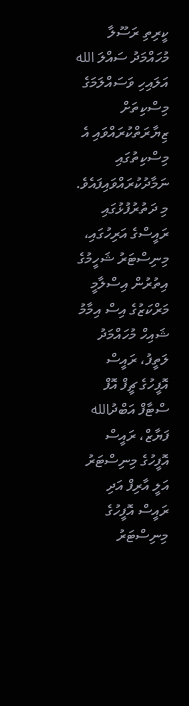ކީރިތި ރަސޫލާ މުހައްމަދު ސައްލަ الله އަލައިހި ވަސައްލަމަގެ މިސްކިތަށް ޒިޔާރަތްކުރައްވައި އެ މިސްކިތުގައި ނަމާދުކުރައްވައިފައެވެ.
މި ދަތުރުފުޅުގައި ރައީސްގެ އަރިހުގައި، މިނިސްޓަރު ޝަހީމުގެ އިތުރުން އިސްލާމީ މަރްކަޒުގެ އިސް އިމާމު ޝައިހް މުހައްމަދު ލަތީފު، ރައީސް އޮފީހުގެ ޗީފް އޮފް ސްޓާފް އަބްދުالله ފަޔާޒް، ރައީސް އޮފީހުގެ މިނިސްޓަރު އަލީ އާރިފް އަދި ރައީސް އޮފީހުގެ މިނިސްޓަރު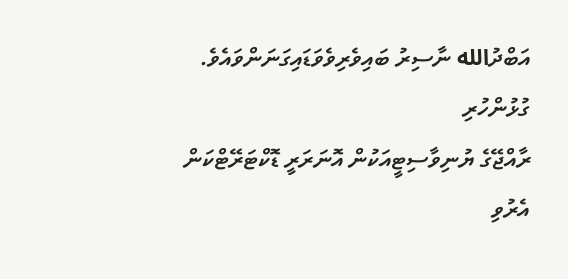އަބްދުالله ނާސިރު ބައިވެރިވެވަޑައިގަނަންވައެވެ.
ގުޅުންހުރި
ރާއްޖޭގެ ޔުނިވާސިޓީއަކުން އޮނަރަރީ ޑޮކްޓަރޭޓްކަން އެރުވި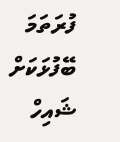ފުރަތަމަ ބޭފުޅަކަށް ޝައިހް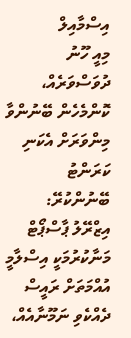އިސްމާއިލް
މިއީ ހޫނު ދުވަސްވަރެއް، ކޮންމެހެން ބޭނުންވާ މިންވަރަށް އެކަނި ކަރަންޓު ބޭނުންކުރޭ:
އިޒްރޭލު ޕާސްޕޯޓް މަނާކުރުމަކީ އިސްލާމީ އުއްމަތަށް ރައީސް ދެއްކެވި ނަމޫނާއެއް،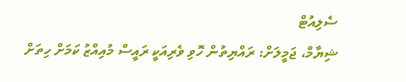ސެލިއުޓް
ޝިޔާމް، ޖަމީލަށް: ރައްޔިތުން ހޮވި ވެރިއަކީ ރައީސް މުއިއްޒު ކަމަށް ހިތަށް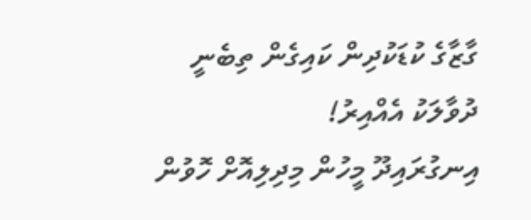ގާޒާގެ ކުޑަކުދިން ކައިގެން ތިބެނީ ދުވާލަކު އެއްއިރު!
އިނގުރައިދޫ މީހުން މިދިލިއޮށް ހޮވުން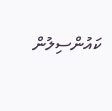ކައުންސިލުން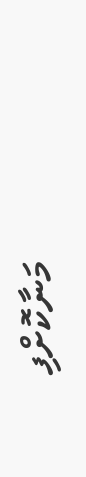މަނާކޮށްފި